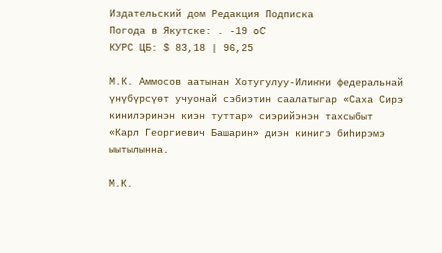Издательский дом Редакция Подписка
Погода в Якутске: . -19 oC
КУРС ЦБ: $ 83,18 | 96,25

М.К. Аммосов аатынан Хотугулуу-Илиҥҥи федеральнай үнүбүрсүөт учуонай сэбиэтин саалатыгар «Саха Сирэ кинилэринэн киэн туттар» сиэрийэнэн тахсыбыт «Карл Георгиевич Башарин» диэн кинигэ биһирэмэ ыытылынна.

М.К.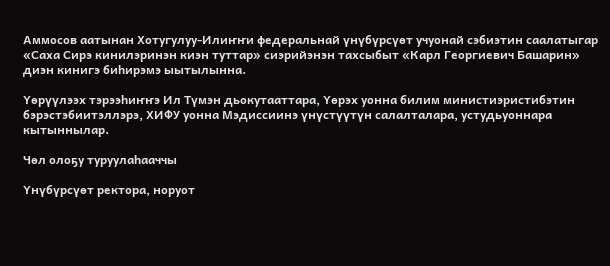Аммосов аатынан Хотугулуу-Илиҥҥи федеральнай үнүбүрсүөт учуонай сэбиэтин саалатыгар «Саха Сирэ кинилэринэн киэн туттар» сиэрийэнэн тахсыбыт «Карл Георгиевич Башарин» диэн кинигэ биһирэмэ ыытылынна.

Үөрүүлээх тэрээһиҥҥэ Ил Түмэн дьокутааттара, Үөрэх уонна билим министиэристибэтин бэрэстэбиитэллэрэ, ХИФУ уонна Мэдиссиинэ үнүстүүтүн салалталара, устудьуоннара кытыннылар.

Чөл олоҕу туруулаһааччы

Үнүбүрсүөт ректора, норуот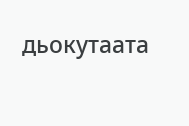дьокутаата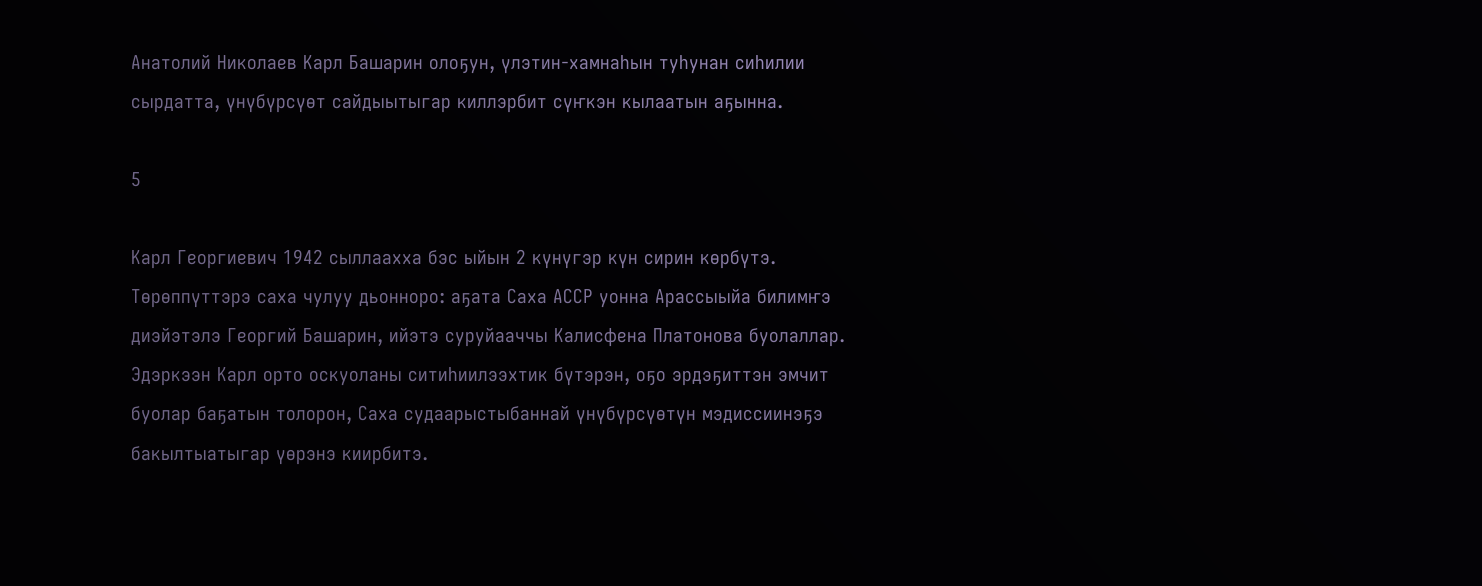Анатолий Николаев Карл Башарин олоҕун, үлэтин-хамнаһын туһунан сиһилии сырдатта, үнүбүрсүөт сайдыытыгар киллэрбит сүҥкэн кылаатын аҕынна.

5

Карл Георгиевич 1942 сыллаахха бэс ыйын 2 күнүгэр күн сирин көрбүтэ. Төрөппүттэрэ саха чулуу дьонноро: аҕата Саха АССР уонна Арассыыйа билимҥэ диэйэтэлэ Георгий Башарин, ийэтэ суруйааччы Калисфена Платонова буолаллар. Эдэркээн Карл орто оскуоланы ситиһиилээхтик бүтэрэн, оҕо эрдэҕиттэн эмчит буолар баҕатын толорон, Саха судаарыстыбаннай үнүбүрсүөтүн мэдиссиинэҕэ бакылтыатыгар үөрэнэ киирбитэ.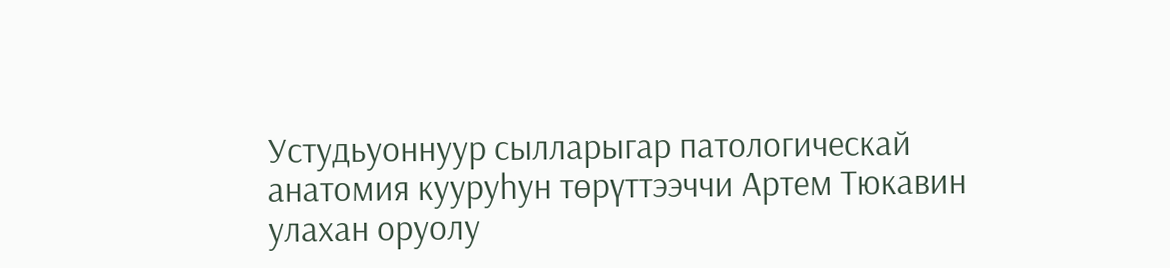Устудьуоннуур сылларыгар патологическай анатомия кууруһун төрүттээччи Артем Тюкавин улахан оруолу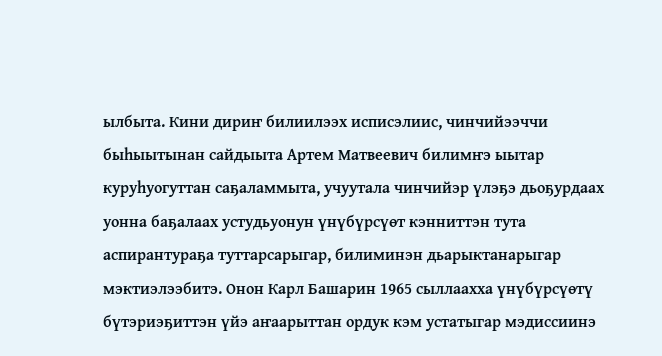ылбыта. Кини дириҥ билиилээх исписэлиис, чинчийээччи быһыытынан сайдыыта Артем Матвеевич билимҥэ ыытар куруһуогуттан саҕаламмыта, учуутала чинчийэр үлэҕэ дьоҕурдаах уонна баҕалаах устудьуонун үнүбүрсүөт кэнниттэн тута аспирантураҕа туттарсарыгар, билиминэн дьарыктанарыгар мэктиэлээбитэ. Онон Карл Башарин 1965 сыллаахха үнүбүрсүөтү бүтэриэҕиттэн үйэ аҥаарыттан ордук кэм устатыгар мэдиссиинэ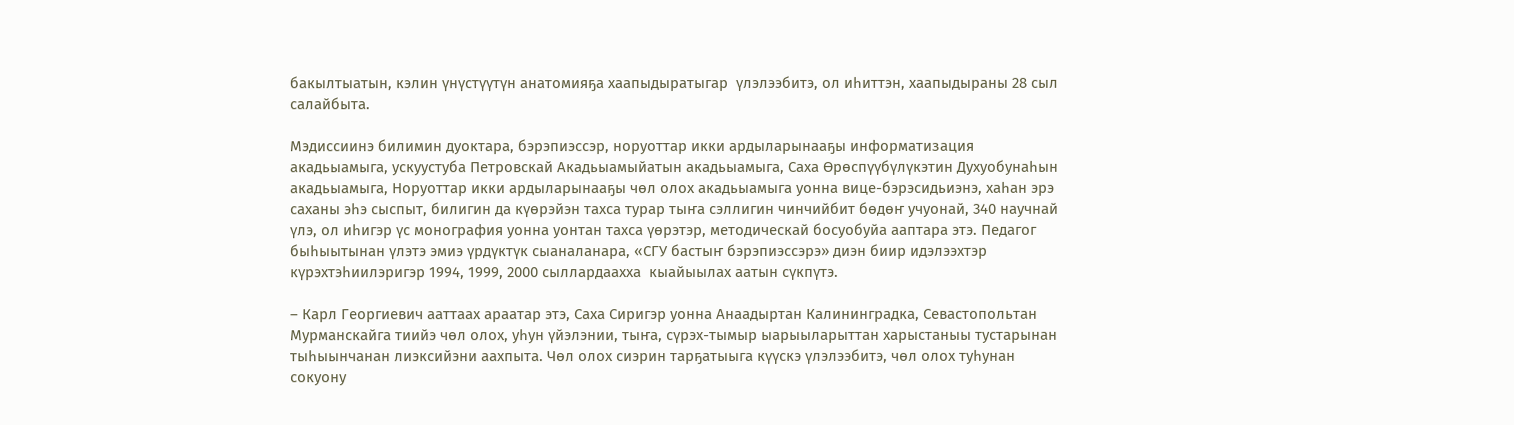бакылтыатын, кэлин үнүстүүтүн анатомияҕа хаапыдыратыгар  үлэлээбитэ, ол иһиттэн, хаапыдыраны 28 сыл салайбыта.

Мэдиссиинэ билимин дуоктара, бэрэпиэссэр, норуоттар икки ардыларынааҕы информатизация акадьыамыга, ускуустуба Петровскай Акадьыамыйатын акадьыамыга, Саха Өрөспүүбүлүкэтин Духуобунаһын акадьыамыга, Норуоттар икки ардыларынааҕы чөл олох акадьыамыга уонна вице-бэрэсидьиэнэ, хаһан эрэ саханы эһэ сыспыт, билигин да күөрэйэн тахса турар тыҥа сэллигин чинчийбит бөдөҥ учуонай, 340 научнай үлэ, ол иһигэр үс монография уонна уонтан тахса үөрэтэр, методическай босуобуйа ааптара этэ. Педагог быһыытынан үлэтэ эмиэ үрдүктүк сыаналанара, «СГУ бастыҥ бэрэпиэссэрэ» диэн биир идэлээхтэр күрэхтэһиилэригэр 1994, 1999, 2000 сыллардаахха  кыайыылах аатын сүкпүтэ.

– Карл Георгиевич ааттаах араатар этэ, Саха Сиригэр уонна Анаадыртан Калининградка, Севастопольтан Мурманскайга тиийэ чөл олох, уһун үйэлэнии, тыҥа, сүрэх-тымыр ыарыыларыттан харыстаныы тустарынан тыһыынчанан лиэксийэни аахпыта. Чөл олох сиэрин тарҕатыыга күүскэ үлэлээбитэ, чөл олох туһунан сокуону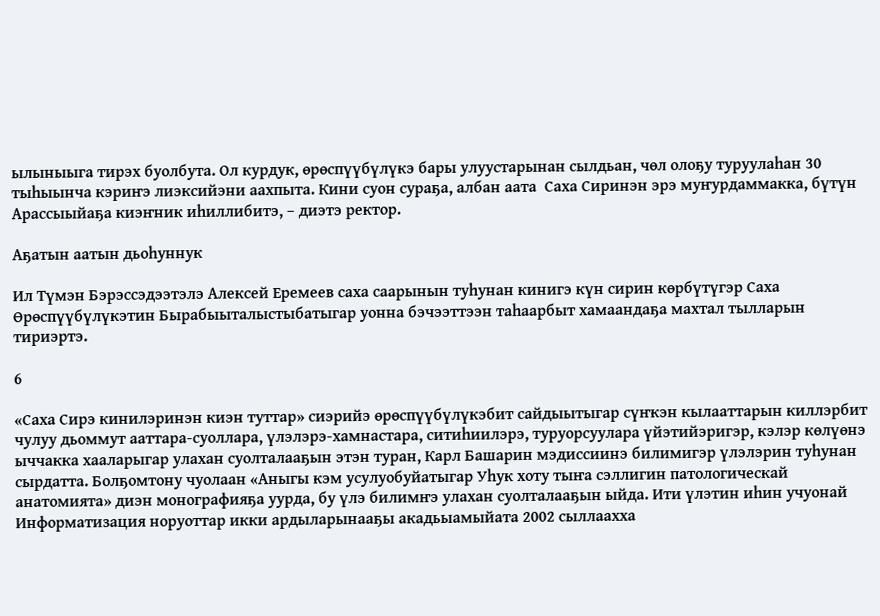ылыныыга тирэх буолбута. Ол курдук, өрөспүүбүлүкэ бары улуустарынан сылдьан, чөл олоҕу туруулаһан 30 тыһыынча кэриҥэ лиэксийэни аахпыта. Кини суон сураҕа, албан аата  Саха Сиринэн эрэ муҥурдаммакка, бүтүн Арассыыйаҕа киэҥник иһиллибитэ, – диэтэ ректор.

Аҕатын аатын дьоһуннук

Ил Түмэн Бэрэссэдээтэлэ Алексей Еремеев саха саарынын туһунан кинигэ күн сирин көрбүтүгэр Саха Өрөспүүбүлүкэтин Бырабыыталыстыбатыгар уонна бэчээттээн таһаарбыт хамаандаҕа махтал тылларын тириэртэ.

6

«Саха Сирэ кинилэринэн киэн туттар» сиэрийэ өрөспүүбүлүкэбит сайдыытыгар сүҥкэн кылааттарын киллэрбит чулуу дьоммут ааттара-суоллара, үлэлэрэ-хамнастара, ситиһиилэрэ, туруорсуулара үйэтийэригэр, кэлэр көлүөнэ ыччакка хааларыгар улахан суолталааҕын этэн туран, Карл Башарин мэдиссиинэ билимигэр үлэлэрин туһунан сырдатта. Болҕомтону чуолаан «Аныгы кэм усулуобуйатыгар Уһук хоту тыҥа сэллигин патологическай анатомията» диэн монографияҕа уурда, бу үлэ билимҥэ улахан суолталааҕын ыйда. Ити үлэтин иһин учуонай Информатизация норуоттар икки ардыларынааҕы акадьыамыйата 2002 сыллаахха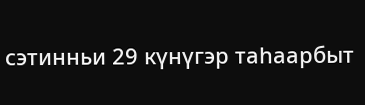сэтинньи 29 күнүгэр таһаарбыт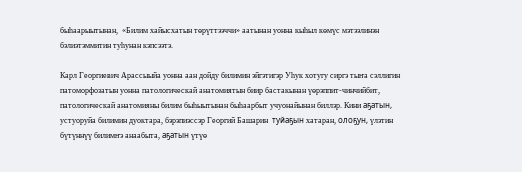быһаарыытынан,  «Билим хайысхатын төрүттээччи» аатынан уонна кыһыл көмүс мэтээлинэн бэлиэтэммитин туһунан кэпсээтэ.

Карл Георгиевич Арассыыйа уонна аан дойду билимин эйгэтигэр Уһук хотугу сиргэ тыҥа сэллигин патоморфозатын уонна патологическай анатомиятын биир бастакынан үөрэппит-чинчийбит, патологическай анатомияны билим быһыытынан быһаарбыт учуонайынан биллэр. Кини аҕатын, устуоруйа билимин дуоктара, бэрэпиэссэр Георгий Башарин  туйаҕын хатаран, олоҕун, үлэтин бүтүннүү билимҥэ анаабыта, аҕатын үтүө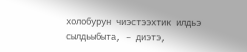холобурун чиэстээхтик илдьэ сылдьыбыта, – диэтэ,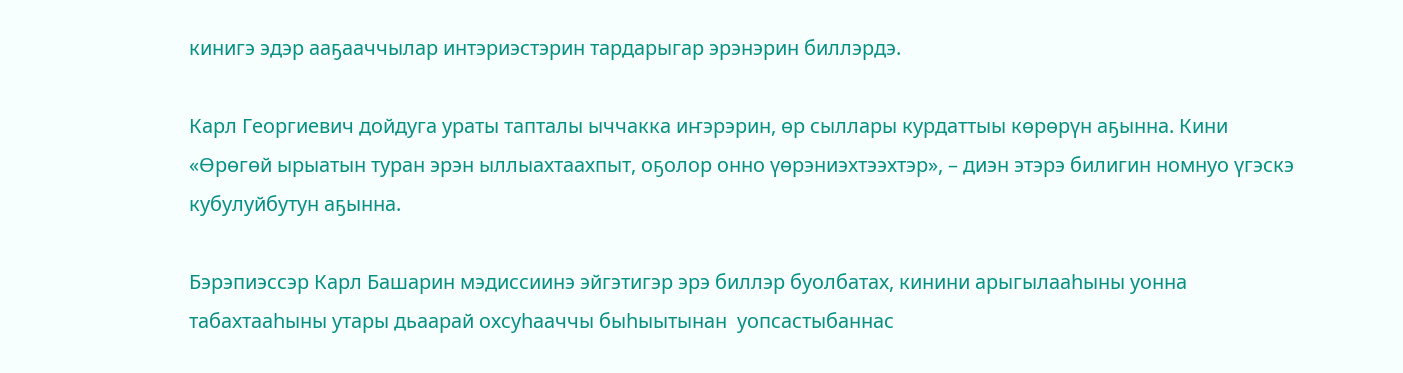кинигэ эдэр ааҕааччылар интэриэстэрин тардарыгар эрэнэрин биллэрдэ.

Карл Георгиевич дойдуга ураты тапталы ыччакка иҥэрэрин, өр сыллары курдаттыы көрөрүн аҕынна. Кини «Өрөгөй ырыатын туран эрэн ыллыахтаахпыт, оҕолор онно үөрэниэхтээхтэр», – диэн этэрэ билигин номнуо үгэскэ кубулуйбутун аҕынна.

Бэрэпиэссэр Карл Башарин мэдиссиинэ эйгэтигэр эрэ биллэр буолбатах, кинини арыгылааһыны уонна табахтааһыны утары дьаарай охсуһааччы быһыытынан  уопсастыбаннас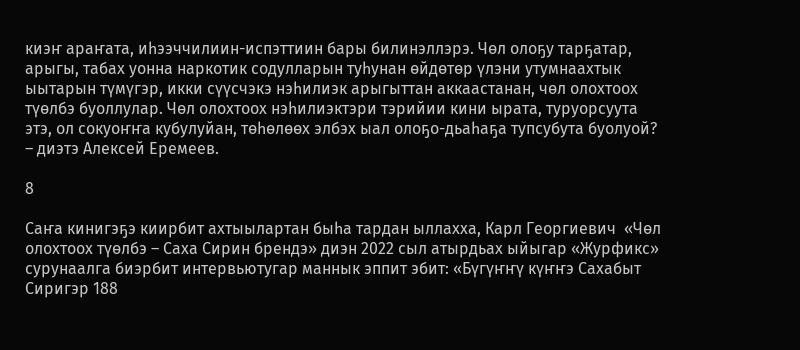киэҥ араҥата, иһээччилиин-испэттиин бары билинэллэрэ. Чөл олоҕу тарҕатар, арыгы, табах уонна наркотик содулларын туһунан өйдөтөр үлэни утумнаахтык ыытарын түмүгэр, икки сүүсчэкэ нэһилиэк арыгыттан аккаастанан, чөл олохтоох түөлбэ буоллулар. Чөл олохтоох нэһилиэктэри тэрийии кини ырата, туруорсуута этэ, ол сокуоҥҥа кубулуйан, төһөлөөх элбэх ыал олоҕо-дьаһаҕа тупсубута буолуой? – диэтэ Алексей Еремеев.

8

Саҥа кинигэҕэ киирбит ахтыылартан быһа тардан ыллахха, Карл Георгиевич  «Чөл олохтоох түөлбэ – Саха Сирин брендэ» диэн 2022 сыл атырдьах ыйыгар «Журфикс» сурунаалга биэрбит интервьютугар маннык эппит эбит: «Бүгүҥҥү күҥҥэ Сахабыт Сиригэр 188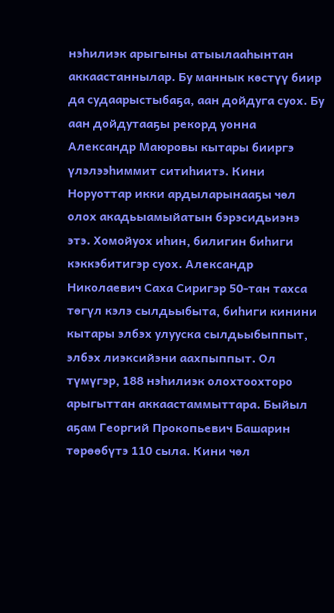нэһилиэк арыгыны атыылааһынтан аккаастаннылар. Бу маннык көстүү биир да судаарыстыбаҕа, аан дойдуга суох. Бу аан дойдутааҕы рекорд уонна Александр Маюровы кытары бииргэ үлэлээһиммит ситиһиитэ. Кини Норуоттар икки ардыларынааҕы чөл олох акадьыамыйатын бэрэсидьиэнэ этэ. Хомойуох иһин, билигин биһиги кэккэбитигэр суох. Александр Николаевич Саха Сиригэр 50-тан тахса төгүл кэлэ сылдьыбыта, биһиги кинини кытары элбэх улууска сылдьыбыппыт, элбэх лиэксийэни аахпыппыт. Ол түмүгэр, 188 нэһилиэк олохтоохторо арыгыттан аккаастаммыттара. Быйыл аҕам Георгий Прокопьевич Башарин төрөөбүтэ 110 сыла. Кини чөл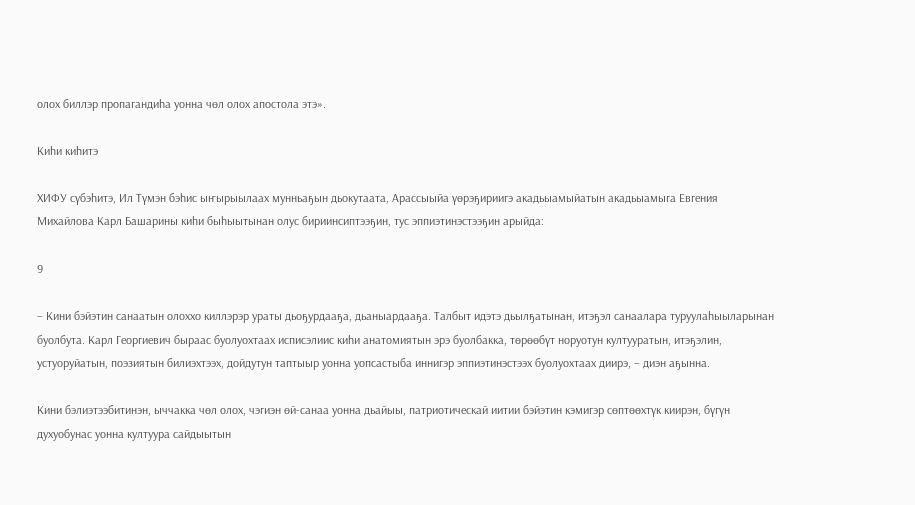олох биллэр пропагандиһа уонна чөл олох апостола этэ».

Киһи киһитэ

ХИФУ сүбэһитэ, Ил Түмэн бэһис ыҥырыылаах мунньаҕын дьокутаата, Арассыыйа үөрэҕириигэ акадьыамыйатын акадьыамыга Евгения Михайлова Карл Башарины киһи быһыытынан олус бириинсиптээҕин, тус эппиэтинэстээҕин арыйда:

9

– Кини бэйэтин санаатын олоххо киллэрэр ураты дьоҕурдааҕа, дьаныардааҕа. Талбыт идэтэ дьылҕатынан, итэҕэл санаалара туруулаһыыларынан буолбута. Карл Георгиевич быраас буолуохтаах исписэлиис киһи анатомиятын эрэ буолбакка, төрөөбүт норуотун култууратын, итэҕэлин, устуоруйатын, поэзиятын билиэхтээх, дойдутун таптыыр уонна уопсастыба иннигэр эппиэтинэстээх буолуохтаах диирэ, – диэн аҕынна.

Кини бэлиэтээбитинэн, ыччакка чөл олох, чэгиэн өй-санаа уонна дьайыы, патриотическай иитии бэйэтин кэмигэр сөптөөхтүк киирэн, бүгүн духуобунас уонна култуура сайдыытын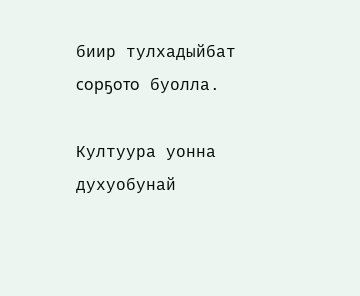биир тулхадыйбат сорҕото буолла.

Култуура уонна духуобунай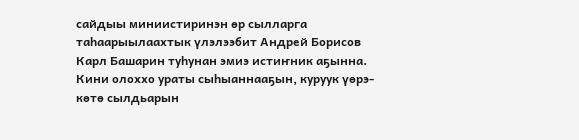сайдыы миниистиринэн өр сылларга таһаарыылаахтык үлэлээбит Андрей Борисов Карл Башарин туһунан эмиэ истиҥник аҕынна. Кини олоххо ураты сыһыаннааҕын, куруук үөрэ-көтө сылдьарын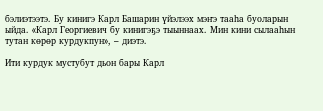бэлиэтээтэ. Бу кинигэ Карл Башарин үйэлээх мэҥэ тааһа буоларын ыйда. «Карл Георгиевич бу кинигэҕэ тыыннаах. Мин кини сылааһын тутан көрөр курдукпун», – диэтэ.

Ити курдук мустубут дьон бары Карл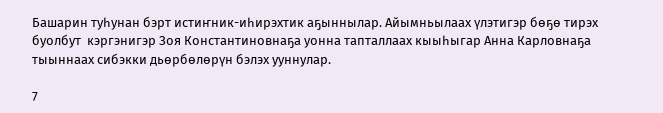Башарин туһунан бэрт истиҥник-иһирэхтик аҕыннылар. Айымньылаах үлэтигэр бөҕө тирэх буолбут  кэргэнигэр Зоя Константиновнаҕа уонна тапталлаах кыыһыгар Анна Карловнаҕа тыыннаах сибэкки дьөрбөлөрүн бэлэх ууннулар.

7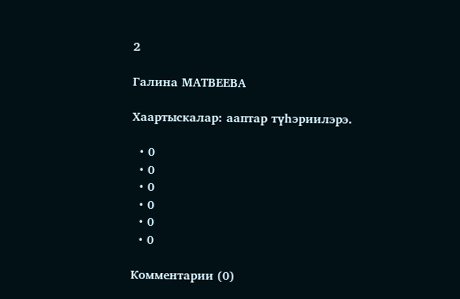2

Галина МАТВЕЕВА

Хаартыскалар: ааптар түһэриилэрэ.

  • 0
  • 0
  • 0
  • 0
  • 0
  • 0

Комментарии (0)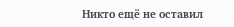Никто ещё не оставил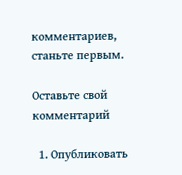комментариев, станьте первым.

Оставьте свой комментарий

  1. Опубликовать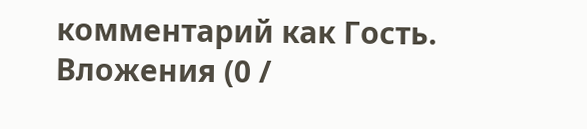комментарий как Гость.
Вложения (0 /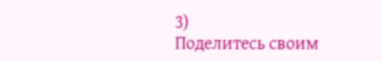3)
Поделитесь своим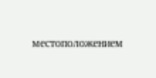местоположением